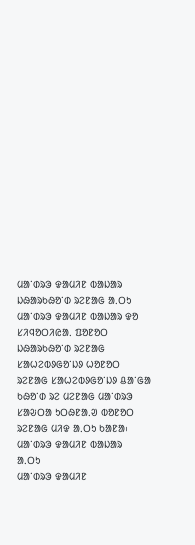ᱢᱟᱸᱰᱨᱳ ᱫᱟᱢᱤᱱ ᱵᱟᱡᱟᱨ
ᱡᱷᱟᱨᱠᱷᱚᱸᱰ ᱨᱮᱱᱟᱜ ᱟᱹᱛᱩ
ᱢᱟᱸᱰᱨᱳ ᱫᱟᱢᱤᱱ ᱵᱟᱡᱟᱨ ᱫᱚ ᱥᱤᱧᱚᱛᱤᱭᱟᱹ ᱯᱚᱱᱚᱛ ᱡᱷᱟᱨᱠᱷᱚᱸᱰ ᱨᱮᱱᱟᱜ ᱥᱟᱦᱮᱵᱽᱜᱚᱸᱡᱽ ᱦᱚᱱᱚᱛ ᱨᱮᱱᱟᱜ ᱥᱟᱦᱮᱵᱽᱜᱚᱸᱡᱽ ᱪᱟᱸᱜᱟ ᱠᱷᱚᱸᱰ ᱨᱮ ᱢᱮᱱᱟᱜ ᱢᱟᱸᱰᱨᱳ ᱥᱟᱶᱛᱟ ᱩᱛᱷᱱᱟᱹᱣ ᱵᱚᱱᱚᱛ ᱨᱮᱱᱟᱜ ᱢᱤᱫ ᱟᱹᱛᱩ ᱠᱟᱱᱟ᱾
ᱢᱟᱸᱰᱨᱳ ᱫᱟᱢᱤᱱ ᱵᱟᱡᱟᱨ
ᱟᱹᱛᱩ
ᱢᱟᱸᱰᱨᱳ ᱫᱟᱢᱤᱱ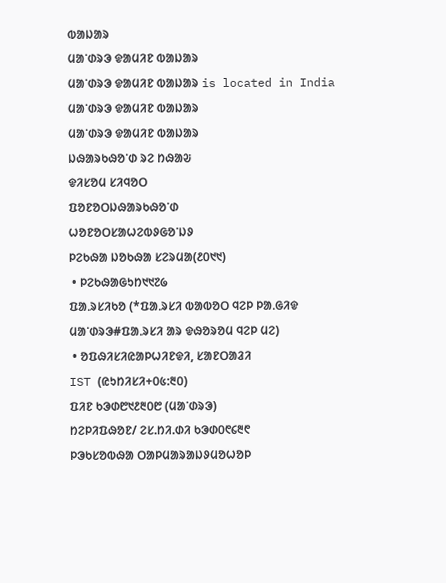ᱵᱟᱡᱟᱨ
ᱢᱟᱸᱰᱨᱳ ᱫᱟᱢᱤᱱ ᱵᱟᱡᱟᱨ
ᱢᱟᱸᱰᱨᱳ ᱫᱟᱢᱤᱱ ᱵᱟᱡᱟᱨ is located in India
ᱢᱟᱸᱰᱨᱳ ᱫᱟᱢᱤᱱ ᱵᱟᱡᱟᱨ
ᱢᱟᱸᱰᱨᱳ ᱫᱟᱢᱤᱱ ᱵᱟᱡᱟᱨ
ᱡᱷᱟᱨᱠᱷᱚᱸᱰ ᱨᱮ ᱴᱷᱟᱶ
ᱫᱤᱥᱚᱢ ᱥᱤᱧᱚᱛ
ᱯᱚᱱᱚᱛᱡᱷᱟᱨᱠᱷᱚᱸᱰ
ᱦᱚᱱᱚᱛᱥᱟᱦᱮᱵᱽᱜᱚᱸᱡᱽ
ᱞᱮᱠᱷᱟ ᱡᱚᱠᱷᱟ ᱥᱮᱨᱢᱟ(᱒᱐᱑᱑)
 • ᱞᱮᱠᱷᱟᱜᱩᱴ᱑᱑᱗᱙
ᱯᱟᱹᱨᱥᱤᱠᱚ (*ᱯᱟᱹᱨᱥᱤ ᱵᱟᱵᱚᱛ ᱧᱮᱞ ᱞᱟᱹᱜᱤᱫ ᱢᱟᱸᱰᱨᱳ#ᱯᱟᱹᱨᱥᱤ ᱟᱨ ᱫᱷᱚᱨᱚᱢ ᱧᱮᱞ ᱢᱮ)
 • ᱚᱯᱷᱤᱥᱤᱭᱟᱞᱦᱤᱱᱫᱤ, ᱥᱟᱱᱛᱟᱲᱤ
IST (ᱭᱩᱴᱤᱥᱤ+᱐᱕:᱓᱐)
ᱯᱤᱱ ᱠᱳᱰ᱘᱑᱒᱓᱐᱘ (ᱢᱟᱸᱰᱨᱳ)
ᱴᱮᱞᱤᱯᱷᱚᱱ/ ᱮᱥ.ᱴᱤ.ᱰᱤ ᱠᱳᱰ᱐᱖᱔᱓᱖
ᱞᱳᱠᱥᱚᱵᱷᱟ ᱛᱟᱞᱢᱟᱨᱟᱡᱽᱢᱚᱦᱚᱞ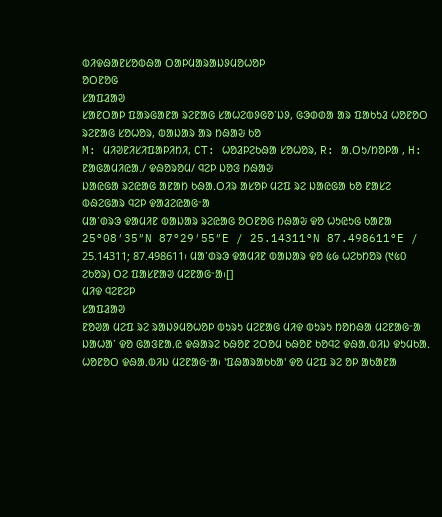ᱵᱤᱫᱷᱟᱱᱥᱚᱵᱷᱟ ᱛᱟᱞᱢᱟᱨᱟᱡᱽᱢᱚᱦᱚᱞ
ᱚᱛᱱᱚᱜ
ᱥᱟᱯᱲᱟᱣ
ᱥᱟᱱᱛᱟᱞ ᱯᱟᱨᱜᱟᱱᱟ ᱨᱮᱱᱟᱜ ᱥᱟᱦᱮᱵᱽᱜᱚᱸᱡᱽ, ᱜᱳᱰᱰᱟ ᱟᱨ ᱯᱟᱠᱩᱲ ᱦᱚᱱᱚᱛ ᱨᱮᱱᱟᱜ ᱥᱚᱦᱚᱨ, ᱵᱟᱡᱟᱨ ᱟᱨ ᱴᱷᱟᱶ ᱠᱚ
M: ᱢᱤᱣᱱᱤᱥᱤᱯᱟᱞᱤᱴᱤ, CT: ᱦᱚᱲᱞᱮᱠᱷᱟ ᱥᱚᱦᱚᱨ, R: ᱟᱹᱛᱩ/ᱴᱚᱞᱟ , H: ᱱᱟᱜᱟᱢᱤᱭᱟᱹ/ ᱫᱷᱚᱨᱚᱢ/ ᱧᱮᱞ ᱡᱚᱝ ᱴᱷᱟᱶ
ᱡᱟᱭᱜᱟ ᱨᱮᱭᱟᱜ ᱟᱱᱟᱴ ᱠᱷᱟᱹᱛᱤᱨ ᱟᱥᱚᱞ ᱢᱮᱯ ᱨᱮ ᱡᱟᱭᱜᱟ ᱠᱚ ᱱᱟᱥᱮ ᱵᱷᱮᱜᱟᱨ ᱧᱮᱞ ᱫᱟᱲᱮᱭᱟᱜᱼᱟ
ᱢᱟᱸᱰᱨᱳ ᱫᱟᱢᱤᱱ ᱵᱟᱡᱟᱨ ᱨᱮᱭᱟᱜ ᱚᱛᱱᱚᱜ ᱴᱷᱟᱶ ᱫᱚ ᱦᱩᱭᱩᱜ ᱠᱟᱱᱟ 25°08′35″N 87°29′55″E / 25.14311°N 87.498611°E / 25.14311; 87.498611᱾ ᱢᱟᱸᱰᱨᱳ ᱫᱟᱢᱤᱱ ᱵᱟᱡᱟᱨ ᱫᱚ ᱕᱙ ᱦᱮᱠᱴᱚᱨ (᱑᱕᱐ ᱮᱠᱚᱨ) ᱛᱮ ᱯᱟᱥᱱᱟᱣ ᱢᱮᱱᱟᱜᱼᱟ᱾[]
ᱢᱤᱫ ᱧᱮᱱᱮᱞ
ᱥᱟᱯᱲᱟᱣ
ᱱᱚᱣᱟ ᱢᱮᱯ ᱨᱮ ᱨᱟᱡᱽᱢᱚᱦᱚᱞ ᱵᱩᱨᱩ ᱢᱮᱱᱟᱜ ᱢᱤᱫ ᱵᱩᱨᱩ ᱴᱚᱴᱷᱟ ᱢᱮᱱᱟᱜᱼᱟ ᱡᱟᱦᱟᱸ ᱫᱚ ᱜᱟᱝᱱᱟᱹᱭ ᱫᱷᱟᱨᱮ ᱠᱷᱚᱱ ᱮᱛᱚᱢ ᱠᱷᱚᱱ ᱠᱚᱧᱮ ᱫᱷᱟᱹᱵᱤᱡ ᱫᱩᱢᱠᱟᱹ ᱦᱚᱱᱚᱛ ᱫᱷᱟᱹᱵᱤᱡ ᱢᱮᱱᱟᱜᱼᱟ᱾ 'ᱯᱷᱟᱨᱟᱠᱠᱟ' ᱫᱚ ᱢᱮᱯ ᱨᱮ ᱚᱞ ᱟᱠᱟᱱᱟ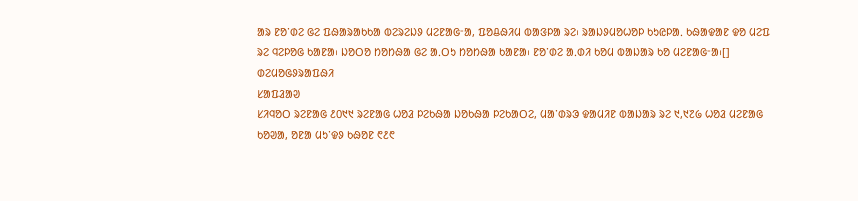ᱟᱨ ᱱᱚᱸᱰᱮ ᱜᱮ ᱯᱷᱟᱨᱟᱠᱠᱟ ᱵᱮᱨᱮᱡᱽ ᱢᱮᱱᱟᱜᱼᱟ, ᱯᱚᱪᱷᱤᱢ ᱵᱟᱝᱞᱟ ᱨᱮ᱾ ᱨᱟᱡᱽᱢᱚᱦᱚᱞ ᱠᱩᱭᱞᱟᱹ ᱠᱷᱟᱫᱟᱱ ᱫᱚ ᱢᱮᱯ ᱨᱮ ᱧᱮᱞᱚᱜ ᱠᱟᱱᱟ᱾ ᱡᱚᱛᱚ ᱴᱚᱴᱷᱟ ᱜᱮ ᱟᱹᱛᱩ ᱴᱚᱴᱷᱟ ᱠᱟᱱᱟ᱾ ᱱᱚᱸᱰᱮ ᱟᱹᱰᱤ ᱠᱚᱢ ᱵᱟᱡᱟᱨ ᱠᱚ ᱢᱮᱱᱟᱜᱼᱟ᱾[]
ᱰᱮᱢᱚᱜᱽᱨᱟᱯᱷᱤ
ᱥᱟᱯᱲᱟᱣ
ᱥᱤᱧᱚᱛ ᱨᱮᱱᱟᱜ ᱒᱐᱑᱑ ᱨᱮᱱᱟᱜ ᱦᱚᱲ ᱞᱮᱠᱷᱟ ᱡᱚᱠᱷᱟ ᱞᱮᱠᱟᱛᱮ, ᱢᱟᱸᱰᱨᱳ ᱫᱟᱢᱤᱱ ᱵᱟᱡᱟᱨ ᱨᱮ ᱑,᱑᱗᱙ ᱦᱚᱲ ᱢᱮᱱᱟᱜ ᱠᱚᱣᱟ, ᱚᱱᱟ ᱢᱩᱸᱫᱽ ᱠᱷᱚᱱ ᱖᱒᱖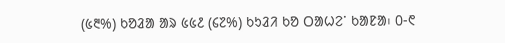(᱕᱓%) ᱠᱚᱲᱟ ᱟᱨ ᱕᱕᱒ (᱔᱗%) ᱠᱩᱲᱤ ᱠᱚ ᱛᱟᱦᱮᱸ ᱠᱟᱱᱟ᱾ ᱐-᱖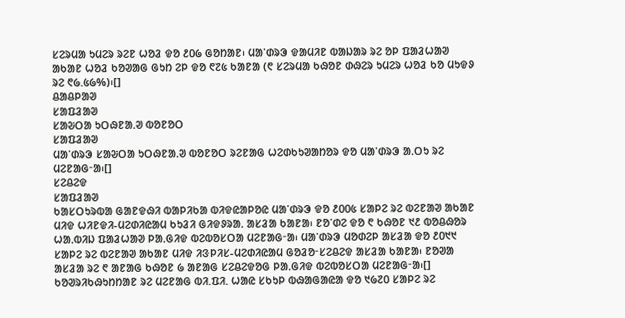ᱥᱮᱨᱢᱟ ᱩᱢᱮᱨ ᱨᱮᱱ ᱦᱚᱲ ᱫᱚ ᱒᱐᱙ ᱜᱚᱴᱟᱱ᱾ ᱢᱟᱸᱰᱨᱳ ᱫᱟᱢᱤᱱ ᱵᱟᱡᱟᱨ ᱨᱮ ᱚᱞ ᱯᱟᱲᱦᱟᱣ ᱟᱠᱟᱱ ᱦᱚᱲ ᱠᱚᱣᱟᱜ ᱜᱩᱴ ᱮᱞ ᱫᱚ ᱖᱗᱕ ᱠᱟᱱᱟ (᱖ ᱥᱮᱨᱢᱟ ᱠᱷᱚᱱ ᱰᱷᱮᱨ ᱩᱢᱮᱨ ᱦᱚᱲ ᱠᱚ ᱢᱩᱫᱽ ᱨᱮ ᱖᱙.᱕᱙%)᱾[]
ᱪᱟᱪᱞᱟᱣ
ᱥᱟᱯᱲᱟᱣ
ᱥᱟᱶᱛᱟ ᱩᱛᱷᱱᱟᱹᱣ ᱵᱚᱱᱚᱛ
ᱥᱟᱯᱲᱟᱣ
ᱢᱟᱸᱰᱨᱳ ᱥᱟᱶᱛᱟ ᱩᱛᱷᱱᱟᱹᱣ ᱵᱚᱱᱚᱛ ᱨᱮᱱᱟᱜ ᱦᱮᱰᱠᱩᱣᱟᱴᱚᱨ ᱫᱚ ᱢᱟᱸᱰᱨᱳ ᱟᱹᱛᱩ ᱨᱮ ᱢᱮᱱᱟᱜᱼᱟ᱾[]
ᱥᱮᱪᱮᱫ
ᱥᱟᱯᱲᱟᱣ
ᱠᱟᱥᱛᱩᱨᱵᱟ ᱜᱟᱱᱫᱷᱤ ᱵᱟᱞᱤᱠᱟ ᱵᱤᱫᱭᱟᱞᱚᱭ ᱢᱟᱸᱰᱨᱳ ᱫᱚ ᱒᱐᱐᱕ ᱥᱟᱞᱮ ᱨᱮ ᱵᱮᱱᱟᱣ ᱟᱠᱟᱱ ᱢᱤᱫ ᱦᱤᱱᱫᱤ-ᱢᱮᱰᱤᱭᱟᱢ ᱠᱩᱲᱤ ᱜᱤᱫᱽᱨᱟᱹ ᱟᱥᱲᱟ ᱠᱟᱱᱟ᱾ ᱱᱚᱸᱰᱮ ᱫᱚ ᱖ ᱠᱷᱚᱱ ᱑᱒ ᱵᱚᱪᱷᱚᱨ ᱦᱟᱹᱵᱤᱡ ᱯᱟᱲᱦᱟᱣ ᱞᱟᱹᱜᱤᱫ ᱵᱮᱵᱚᱥᱛᱟ ᱢᱮᱱᱟᱜᱼᱟ᱾ ᱢᱟᱸᱰᱨᱳ ᱢᱚᱰᱮᱞ ᱟᱥᱲᱟ ᱫᱚ ᱒᱐᱑᱑ ᱥᱟᱞᱮ ᱨᱮ ᱵᱮᱱᱟᱣ ᱟᱠᱟᱱ ᱢᱤᱫ ᱤᱝᱞᱤᱥ-ᱢᱮᱰᱤᱭᱟᱢ ᱜᱚᱲᱚᱼᱥᱮᱪᱮᱫ ᱟᱥᱲᱟ ᱠᱟᱱᱟ᱾ ᱱᱚᱣᱟ ᱟᱥᱲᱟ ᱨᱮ ᱖ ᱟᱱᱟᱜ ᱠᱷᱚᱱ ᱙ ᱟᱱᱟᱜ ᱥᱮᱪᱮᱫᱚᱜ ᱞᱟᱹᱜᱤᱫ ᱵᱮᱵᱚᱥᱛᱟ ᱢᱮᱱᱟᱜᱼᱟ᱾[]
ᱠᱚᱣᱨᱤᱠᱷᱩᱴᱴᱟᱱ ᱨᱮ ᱢᱮᱱᱟᱜ ᱵᱤ.ᱯᱤ. ᱦᱟᱭ ᱥᱠᱩᱞ ᱵᱷᱟᱜᱟᱭᱟ ᱫᱚ ᱑᱙᱗᱐ ᱥᱟᱞᱮ ᱨᱮ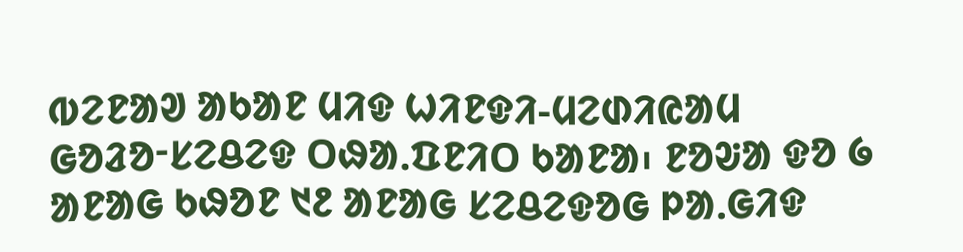ᱵᱮᱱᱟᱣ ᱟᱠᱟᱱ ᱢᱤᱫ ᱦᱤᱱᱫᱤ-ᱢᱮᱰᱤᱭᱟᱢ ᱜᱚᱲᱚᱼᱥᱮᱪᱮᱫ ᱛᱷᱟᱹᱯᱱᱤᱛ ᱠᱟᱱᱟ᱾ ᱱᱚᱶᱟ ᱫᱚ ᱙ ᱟᱱᱟᱜ ᱠᱷᱚᱱ ᱑᱒ ᱟᱱᱟᱜ ᱥᱮᱪᱮᱫᱚᱜ ᱞᱟᱹᱜᱤᱫ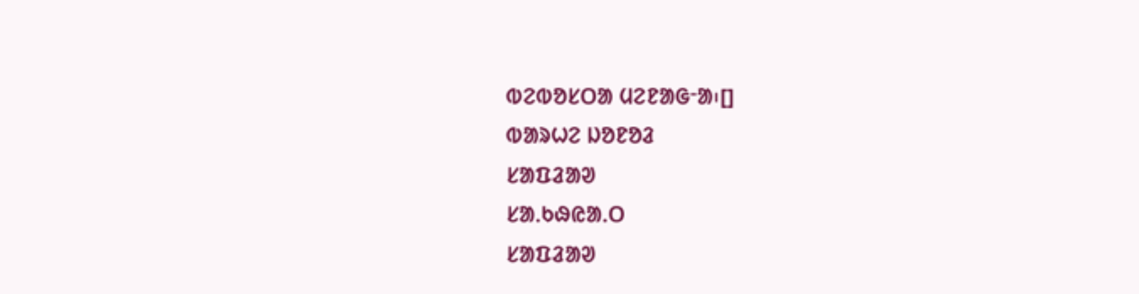ᱵᱮᱵᱚᱥᱛᱟ ᱢᱮᱱᱟᱜᱼᱟ᱾[]
ᱵᱟᱨᱦᱮ ᱡᱚᱱᱚᱲ
ᱥᱟᱯᱲᱟᱣ
ᱥᱟᱹᱠᱷᱭᱟᱹᱛ
ᱥᱟᱯᱲᱟᱣ